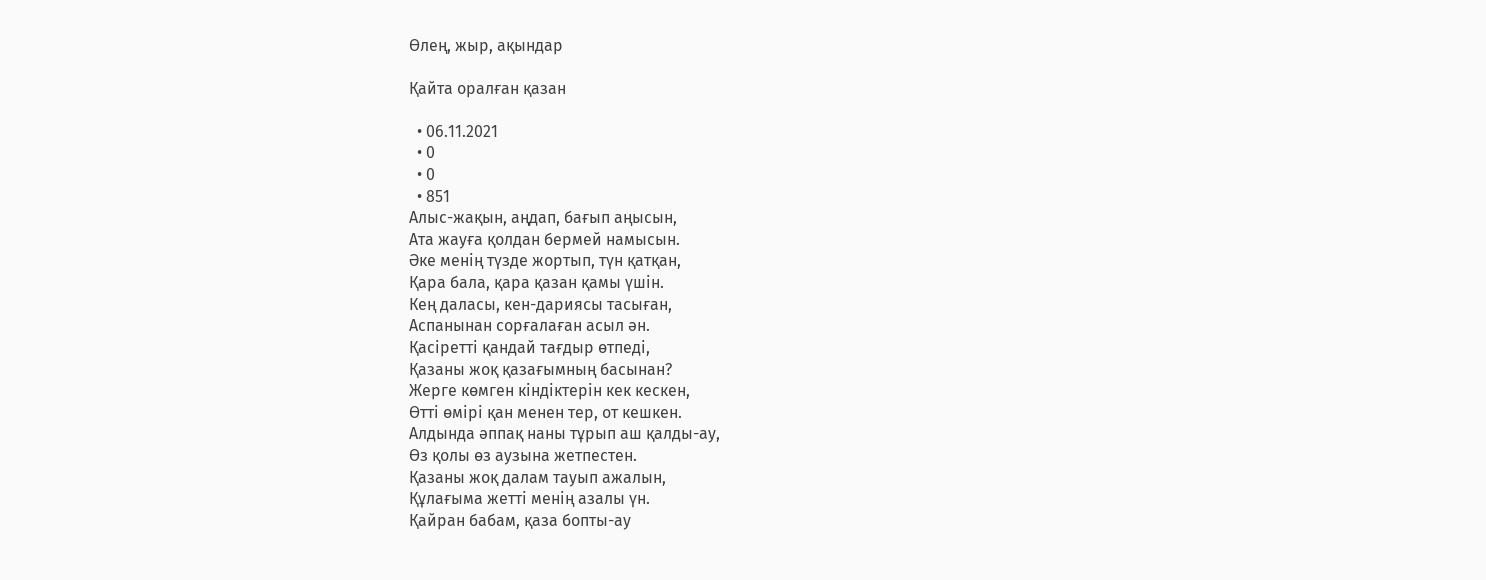Өлең, жыр, ақындар

Қайта оралған қазан

  • 06.11.2021
  • 0
  • 0
  • 851
Алыс-жақын, аңдап, бағып аңысын,
Ата жауға қолдан бермей намысын.
Әке менің түзде жортып, түн қатқан,
Қара бала, қара қазан қамы үшін.
Кең даласы, кен-дариясы тасыған,
Аспанынан сорғалаған асыл ән.
Қасіретті қандай тағдыр өтпеді,
Қазаны жоқ қазағымның басынан?
Жерге көмген кіндіктерін кек кескен,
Өтті өмірі қан менен тер, от кешкен.
Алдында әппақ наны тұрып аш қалды-ау,
Өз қолы өз аузына жетпестен.
Қазаны жоқ далам тауып ажалын,
Құлағыма жетті менің азалы үн.
Қайран бабам, қаза бопты-ау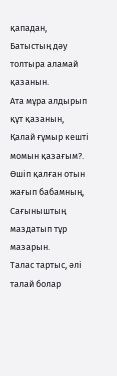қападан,
Батыстың дәу толтыра аламай қазанын.
Ата мұра алдырып құт қазанын,
Қалай ғұмыр кешті момын қазағым?.
Өшіп қалған отын жағып бабамның,
Сағыныштың маздатып тұр мазарын.
Талас тартыс, әлі талай болар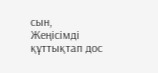сын,
Жеңісімді құттықтап дос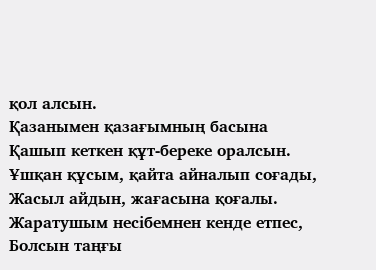қол алсын.
Қазанымен қазағымның басына
Қашып кеткен құт-береке оралсын.
Ұшқан құсым, қайта айналып соғады,
Жасыл айдын, жағасына қоғалы.
Жаратушым несібемнен кенде етпес,
Болсын таңғы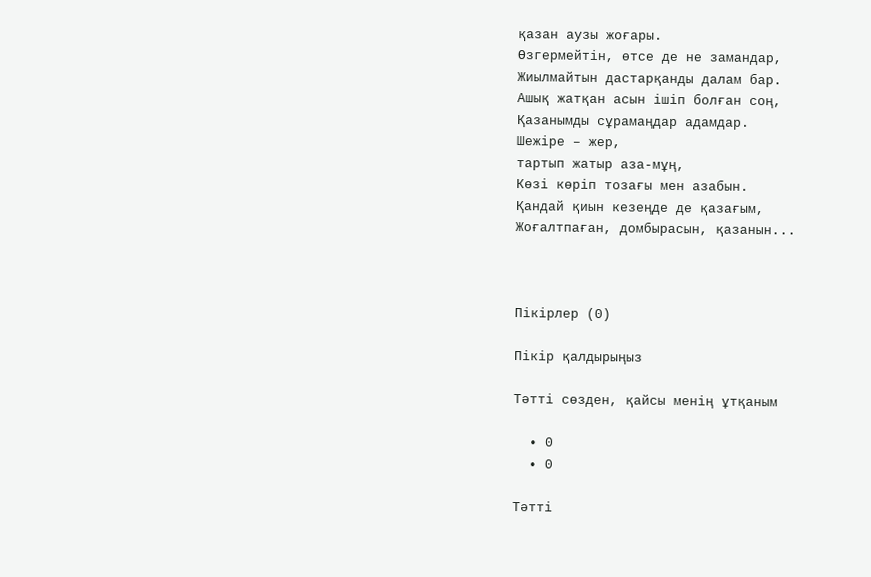қазан аузы жоғары.
Өзгермейтін, өтсе де не замандар,
Жиылмайтын дастарқанды далам бар.
Ашық жатқан асын ішіп болған соң,
Қазанымды сұрамаңдар адамдар.
Шежіре – жер,
тартып жатыр аза-мұң,
Көзі көріп тозағы мен азабын.
Қандай қиын кезеңде де қазағым,
Жоғалтпаған, домбырасын, қазанын...



Пікірлер (0)

Пікір қалдырыңыз

Тәтті сөзден, қайсы менің ұтқаным

  • 0
  • 0

Тәтті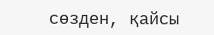сөзден, қайсы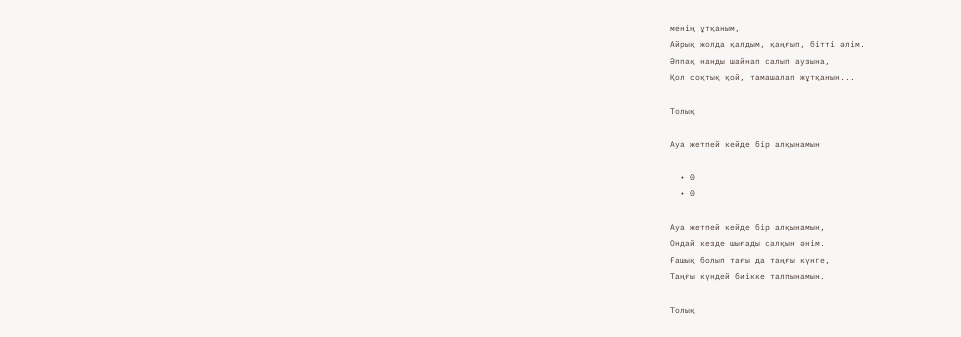менің ұтқаным,
Айрық жолда қалдым, қаңғып, бітті әлім.
Әппақ нанды шайнап салып аузына,
Қол соқтық қой, тамашалап жұтқанын...

Толық

Ауа жетпей кейде бір алқынамын

  • 0
  • 0

Ауа жетпей кейде бір алқынамын,
Ондай кезде шығады салқын әнім.
Ғашық болып тағы да таңғы күнге,
Таңғы күндей биікке талпынамын.

Толық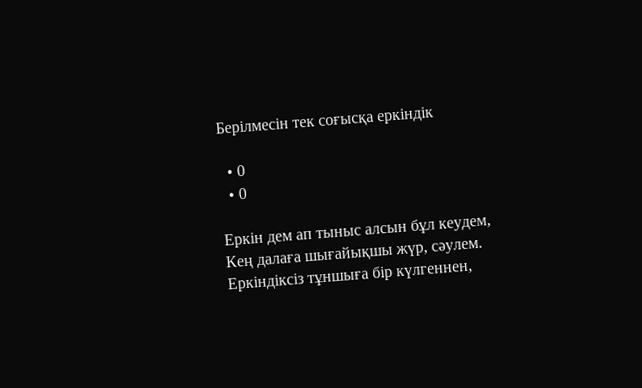Берілмесін тек соғысқа еркіндік

  • 0
  • 0

Еркін дем ап тыныс алсын бұл кеудем,
Кең далаға шығайықшы жүр, сәулем.
Еркіндіксіз тұншыға бір күлгеннен,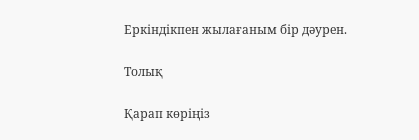Еркіндікпен жылағаным бір дәурен.

Толық

Қарап көріңіз